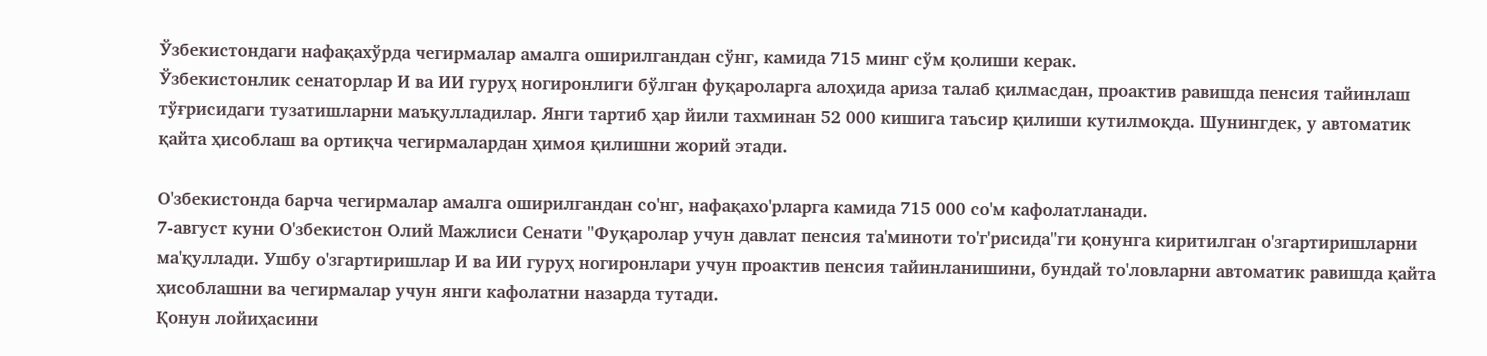Ўзбекистондаги нафақахўрда чегирмалар амалга оширилгандан сўнг, камида 715 минг сўм қолиши керак.
Ўзбекистонлик сенаторлар И ва ИИ гуруҳ ногиронлиги бўлган фуқароларга алоҳида ариза талаб қилмасдан, проактив равишда пенсия тайинлаш тўғрисидаги тузатишларни маъқулладилар. Янги тартиб ҳар йили тахминан 52 000 кишига таъсир қилиши кутилмоқда. Шунингдек, у автоматик қайта ҳисоблаш ва ортиқча чегирмалардан ҳимоя қилишни жорий этади.

О'збекистонда барча чегирмалар амалга оширилгандан со'нг, нафақахо'рларга камида 715 000 со'м кафолатланади.
7-август куни О'збекистон Олий Мажлиси Сенати "Фуқаролар учун давлат пенсия та'миноти то'г'рисида"ги қонунга киритилган о'згартиришларни ма'қуллади. Ушбу о'згартиришлар И ва ИИ гуруҳ ногиронлари учун проактив пенсия тайинланишини, бундай то'ловларни автоматик равишда қайта ҳисоблашни ва чегирмалар учун янги кафолатни назарда тутади.
Қонун лойиҳасини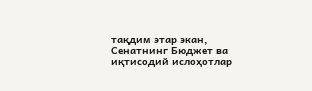тақдим этар экан, Сенатнинг Бюджет ва иқтисодий ислоҳотлар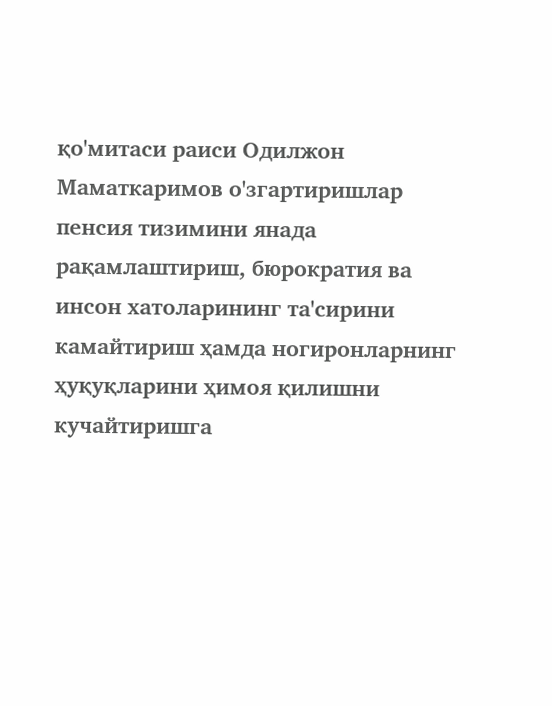қо'митаси раиси Одилжон Маматкаримов о'згартиришлар пенсия тизимини янада рақамлаштириш, бюрократия ва инсон хатоларининг та'сирини камайтириш ҳамда ногиронларнинг ҳуқуқларини ҳимоя қилишни кучайтиришга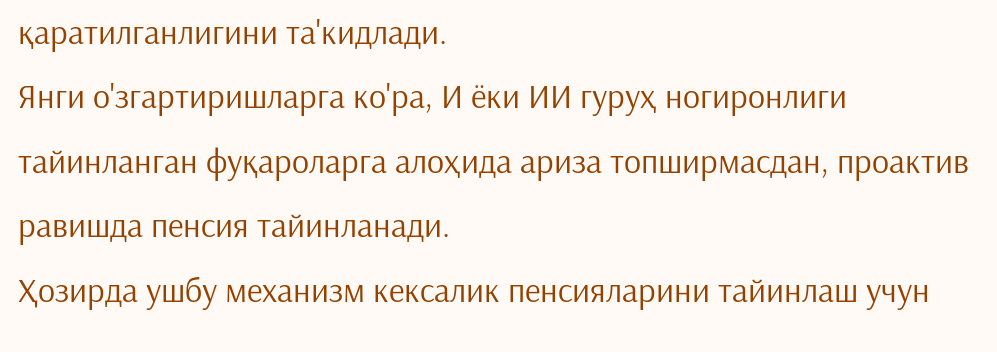қаратилганлигини та'кидлади.
Янги о'згартиришларга ко'ра, И ёки ИИ гуруҳ ногиронлиги тайинланган фуқароларга алоҳида ариза топширмасдан, проактив равишда пенсия тайинланади.
Ҳозирда ушбу механизм кексалик пенсияларини тайинлаш учун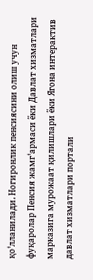қо'лланилади. Ногиронлик пенсиясини олиш учун фуқаролар Пенсия жамг'армаси ёки Давлат хизматлари марказига мурожаат қилишлари ёки Ягона интерактив давлат хизматлари портали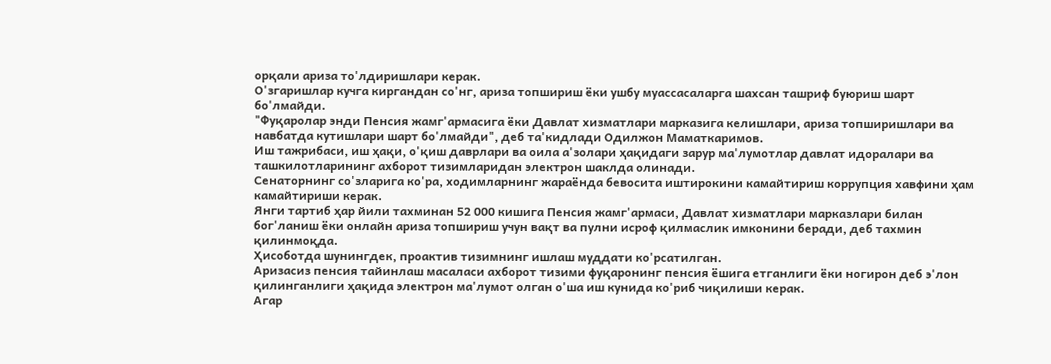орқали ариза то'лдиришлари керак.
О'згаришлар кучга киргандан со'нг, ариза топшириш ёки ушбу муассасаларга шахсан ташриф буюриш шарт бо'лмайди.
"Фуқаролар энди Пенсия жамг'армасига ёки Давлат хизматлари марказига келишлари, ариза топширишлари ва навбатда кутишлари шарт бо'лмайди", деб та'кидлади Одилжон Маматкаримов.
Иш тажрибаси, иш ҳақи, о'қиш даврлари ва оила а'золари ҳақидаги зарур ма'лумотлар давлат идоралари ва ташкилотларининг ахборот тизимларидан электрон шаклда олинади.
Сенаторнинг со'зларига ко'ра, ходимларнинг жараёнда бевосита иштирокини камайтириш коррупция хавфини ҳам камайтириши керак.
Янги тартиб ҳар йили тахминан 52 000 кишига Пенсия жамг'армаси, Давлат хизматлари марказлари билан бог'ланиш ёки онлайн ариза топшириш учун вақт ва пулни исроф қилмаслик имконини беради, деб тахмин қилинмоқда.
Ҳисоботда шунингдек, проактив тизимнинг ишлаш муддати ко'рсатилган.
Аризасиз пенсия тайинлаш масаласи ахборот тизими фуқаронинг пенсия ёшига етганлиги ёки ногирон деб э'лон қилинганлиги ҳақида электрон ма'лумот олган о'ша иш кунида ко'риб чиқилиши керак.
Агар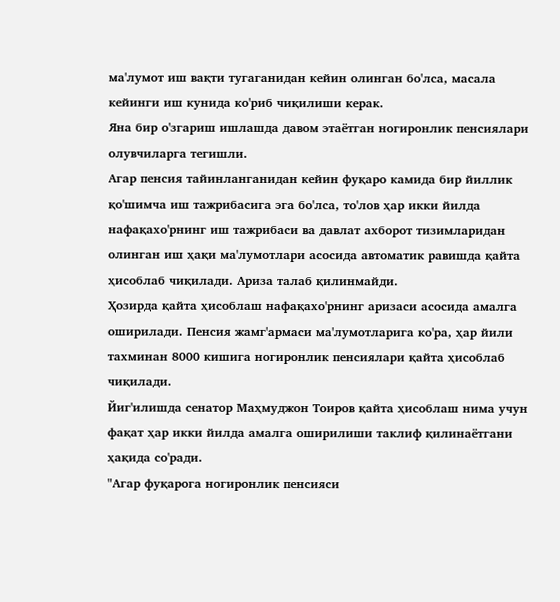ма'лумот иш вақти тугаганидан кейин олинган бо'лса, масала кейинги иш кунида ко'риб чиқилиши керак.
Яна бир о'згариш ишлашда давом этаётган ногиронлик пенсиялари олувчиларга тегишли.
Агар пенсия тайинланганидан кейин фуқаро камида бир йиллик қо'шимча иш тажрибасига эга бо'лса, то'лов ҳар икки йилда нафақахо'рнинг иш тажрибаси ва давлат ахборот тизимларидан олинган иш ҳақи ма'лумотлари асосида автоматик равишда қайта ҳисоблаб чиқилади. Ариза талаб қилинмайди.
Ҳозирда қайта ҳисоблаш нафақахо'рнинг аризаси асосида амалга оширилади. Пенсия жамг'армаси ма'лумотларига ко'ра, ҳар йили тахминан 8000 кишига ногиронлик пенсиялари қайта ҳисоблаб чиқилади.
Йиг'илишда сенатор Маҳмуджон Тоиров қайта ҳисоблаш нима учун фақат ҳар икки йилда амалга оширилиши таклиф қилинаётгани ҳақида со'ради.
"Агар фуқарога ногиронлик пенсияси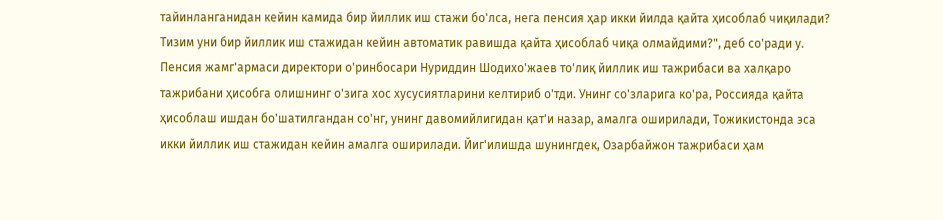тайинланганидан кейин камида бир йиллик иш стажи бо'лса, нега пенсия ҳар икки йилда қайта ҳисоблаб чиқилади? Тизим уни бир йиллик иш стажидан кейин автоматик равишда қайта ҳисоблаб чиқа олмайдими?", деб со'ради у.
Пенсия жамг'армаси директори о'ринбосари Нуриддин Шодихо'жаев то'лиқ йиллик иш тажрибаси ва халқаро тажрибани ҳисобга олишнинг о'зига хос хусусиятларини келтириб о'тди. Унинг со'зларига ко'ра, Россияда қайта ҳисоблаш ишдан бо'шатилгандан со'нг, унинг давомийлигидан қат'и назар, амалга оширилади, Тожикистонда эса икки йиллик иш стажидан кейин амалга оширилади. Йиг'илишда шунингдек, Озарбайжон тажрибаси ҳам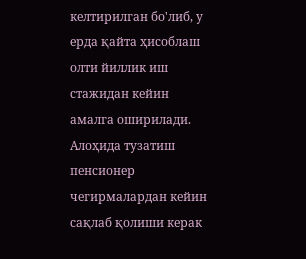келтирилган бо'либ, у ерда қайта ҳисоблаш олти йиллик иш стажидан кейин амалга оширилади.
Алоҳида тузатиш пенсионер чегирмалардан кейин сақлаб қолиши керак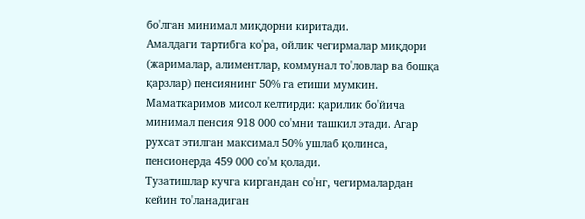бо'лган минимал миқдорни киритади.
Амалдаги тартибга ко'ра, ойлик чегирмалар миқдори (жарималар, алиментлар, коммунал то'ловлар ва бошқа қарзлар) пенсиянинг 50% га етиши мумкин.
Маматкаримов мисол келтирди: қарилик бо'йича минимал пенсия 918 000 со'мни ташкил этади. Агар рухсат этилган максимал 50% ушлаб қолинса, пенсионерда 459 000 со'м қолади.
Тузатишлар кучга киргандан со'нг, чегирмалардан кейин то'ланадиган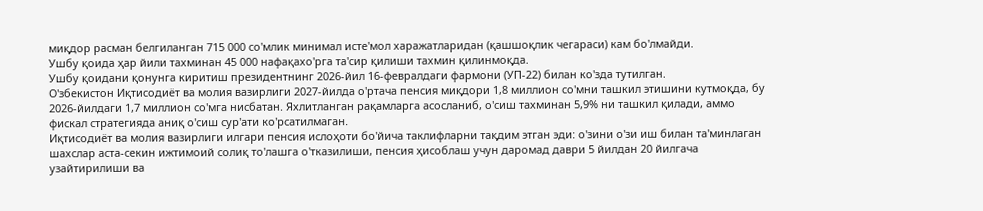миқдор расман белгиланган 715 000 со'млик минимал исте'мол харажатларидан (қашшоқлик чегараси) кам бо'лмайди.
Ушбу қоида ҳар йили тахминан 45 000 нафақахо'рга та'сир қилиши тахмин қилинмоқда.
Ушбу қоидани қонунга киритиш президентнинг 2026-йил 16-февралдаги фармони (УП-22) билан ко'зда тутилган.
О'збекистон Иқтисодиёт ва молия вазирлиги 2027-йилда о'ртача пенсия миқдори 1,8 миллион со'мни ташкил этишини кутмоқда, бу 2026-йилдаги 1,7 миллион со'мга нисбатан. Яхлитланган рақамларга асосланиб, о'сиш тахминан 5,9% ни ташкил қилади, аммо фискал стратегияда аниқ о'сиш сур'ати ко'рсатилмаган.
Иқтисодиёт ва молия вазирлиги илгари пенсия ислоҳоти бо'йича таклифларни тақдим этган эди: о'зини о'зи иш билан та'минлаган шахслар аста-секин ижтимоий солиқ то'лашга о'тказилиши, пенсия ҳисоблаш учун даромад даври 5 йилдан 20 йилгача узайтирилиши ва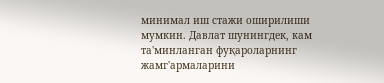минимал иш стажи оширилиши мумкин. Давлат шунингдек, кам та'минланган фуқароларнинг жамг'армаларини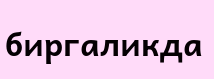биргаликда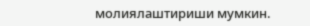молиялаштириши мумкин.